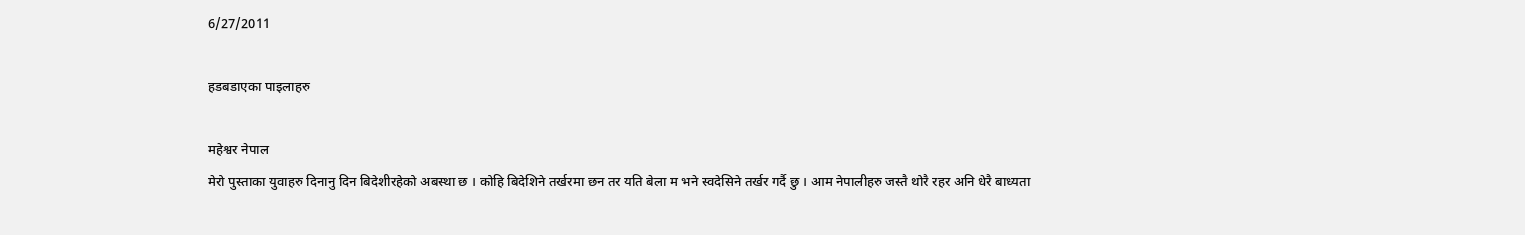6/27/2011

हडबडाएका पाइलाहरु

महेश्वर नेपाल
मेरो पुस्ताका युवाहरु दिनानु दिन बिदेशीरहेको अबस्था छ । कोहि बिदेशिने तर्खरमा छन तर यति बेला म भने स्वदेसिने तर्खर गर्दै छु । आम नेपालीहरु जस्तै थोरै रहर अनि धेरै बाध्यता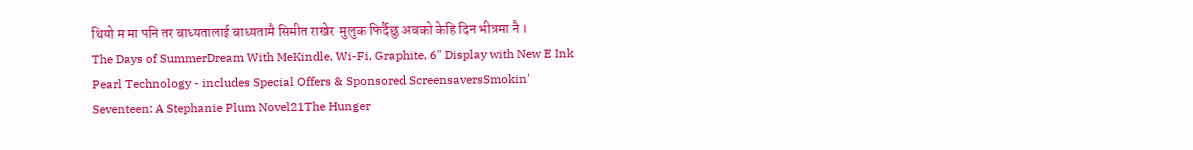थियो म मा पनि तर बाध्यतालाई बाध्यतामै सिमीत राखेर  मुलुक फिर्दैछु अबको केहि दिन भीत्रमा नै ।
The Days of SummerDream With MeKindle, Wi-Fi, Graphite, 6" Display with New E Ink Pearl Technology - includes Special Offers & Sponsored ScreensaversSmokin' Seventeen: A Stephanie Plum Novel21The Hunger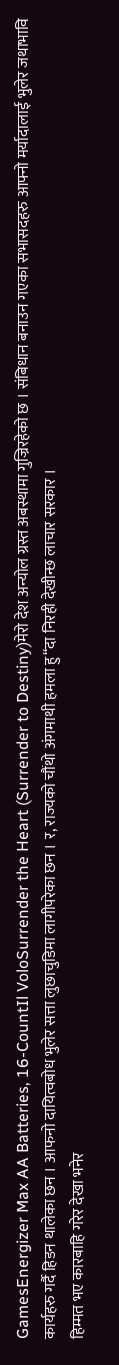GamesEnergizer Max AA Batteries, 16-CountIl VoloSurrender the Heart (Surrender to Destiny)मेरो देश अन्योल ग्रस्त अबस्थामा गुज्रिरहेको छ । संबिधान बनाउन गएका सभासदहरु आफ्नो मर्यादालाई भुलेर जथाभावि कार्यहरु गर्दै हिडन थालेका छन । आफनो दायित्वबोध भुलेर सत्ता लुछाचुडिमा लागीपरेका छन । र, राज्यको चौंथो अंगमाथी हमला हु“दा निरही देखीन्छ लाचार सरकार ।
हिम्मत भए कारबाहि गरेर देखा भनेर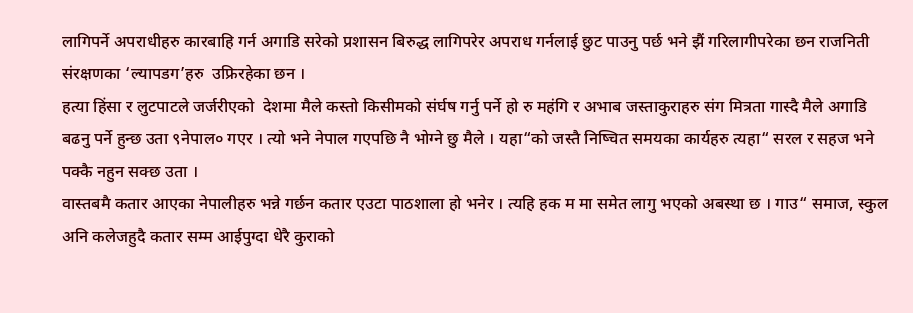लागिपर्ने अपराधीहरु कारबाहि गर्न अगाडि सरेको प्रशासन बिरुद्ध लागिपरेर अपराध गर्नलाई छुट पाउनु पर्छ भने झैं गरिलागीपरेका छन राजनिती संरक्षणका ‘ल्यापडग’हरु  उफ्रिरहेका छन ।
हत्या हिंसा र लुटपाटले जर्जरीएको  देशमा मैले कस्तो किसीमको संर्घष गर्नु पर्ने हो रु महंगि र अभाब जस्ताकुराहरु संग मित्रता गास्दै मैले अगाडि बढनु पर्ने हुन्छ उता ९नेपाल० गएर । त्यो भने नेपाल गएपछि नै भोग्ने छु मैले । यहा“को जस्तै निष्चित समयका कार्यहरु त्यहा“ सरल र सहज भने पक्कै नहुन सक्छ उता ।
वास्तबमै कतार आएका नेपालीहरु भन्ने गर्छन कतार एउटा पाठशाला हो भनेर । त्यहि हक म मा समेत लागु भएको अबस्था छ । गाउ“ समाज, स्कुल अनि कलेजहुदै कतार सम्म आईपुग्दा धेरै कुराको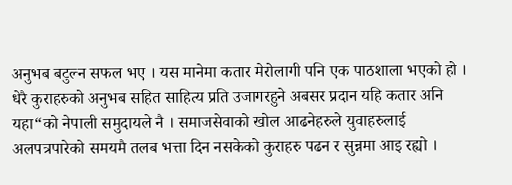अनुभब बटुल्न सफल भए । यस मानेमा कतार मेरोलागी पनि एक पाठशाला भएको हो । धेरै कुराहरुको अनुभब सहित साहित्य प्रति उजागरहुने अबसर प्रदान यहि कतार अनि यहा“को नेपाली समुदायले नै । समाजसेवाको खोल आढनेहरुले युवाहरुलाई अलपत्रपारेको समयमै तलब भत्ता दिन नसकेको कुराहरु पढन र सुन्नमा आइ रह्यो ।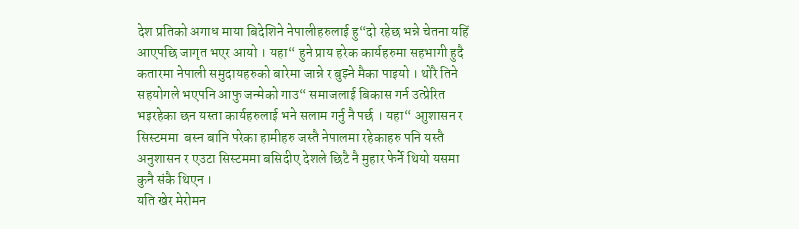देश प्रतिको अगाध माया बिदेशिने नेपालीहरुलाई हु“दो रहेछ भन्ने चेतना यहिं आएपछि जागृत भएर आयो । यहा“ हुने प्राय हरेक कार्यहरुमा सहभागी हुदै कतारमा नेपाली समुदायहरुको बारेमा जान्ने र बुझ्ने मैका पाइयो । थोरै तिने सहयोगले भएपनि आफु जन्मेको गाउ“ समाजलाई बिकास गर्न उत्प्रेरित भइरहेका छन यस्ता कार्यहरुलाई भने सलाम गर्नु नै पर्छ । यहा“ आुशासन र सिस्टममा  बस्न बानि परेका हामीहरु जस्तै नेपालमा रहेकाहरु पनि यस्तै अनुशासन र एउटा सिस्टममा बसिदीए देशले छिटै नै मुहार फेर्ने थियो यसमा कुनै संकै थिएन ।
यति खेर मेरोमन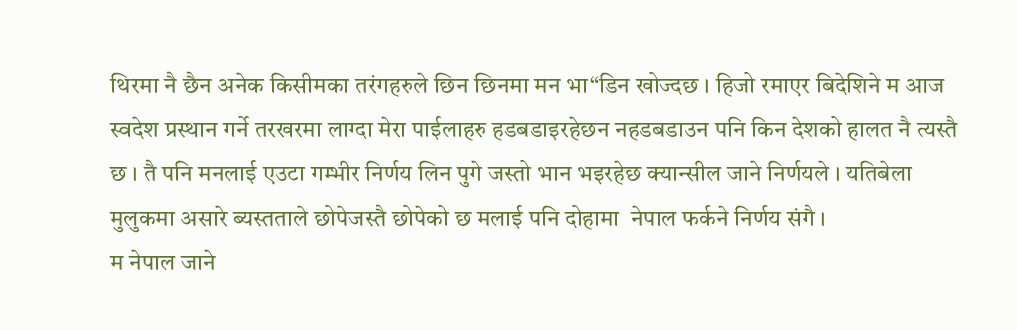थिरमा नै छैन अनेक किसीमका तरंगहरुले छिन छिनमा मन भा“डिन खोज्दछ । हिजो रमाएर बिदेशिने म आज स्वदेश प्रस्थान गर्ने तरखरमा लाग्दा मेरा पाईलाहरु हडबडाइरहेछन नहडबडाउन पनि किन देशको हालत नै त्यस्तै छ । तै पनि मनलाई एउटा गम्भीर निर्णय लिन पुगे जस्तो भान भइरहेछ क्यान्सील जाने निर्णयले । यतिबेला मुलुकमा असारे ब्यस्तताले छोपेजस्तै छोपेको छ मलाई पनि दोहामा  नेपाल फर्कने निर्णय संगै ।
म नेपाल जाने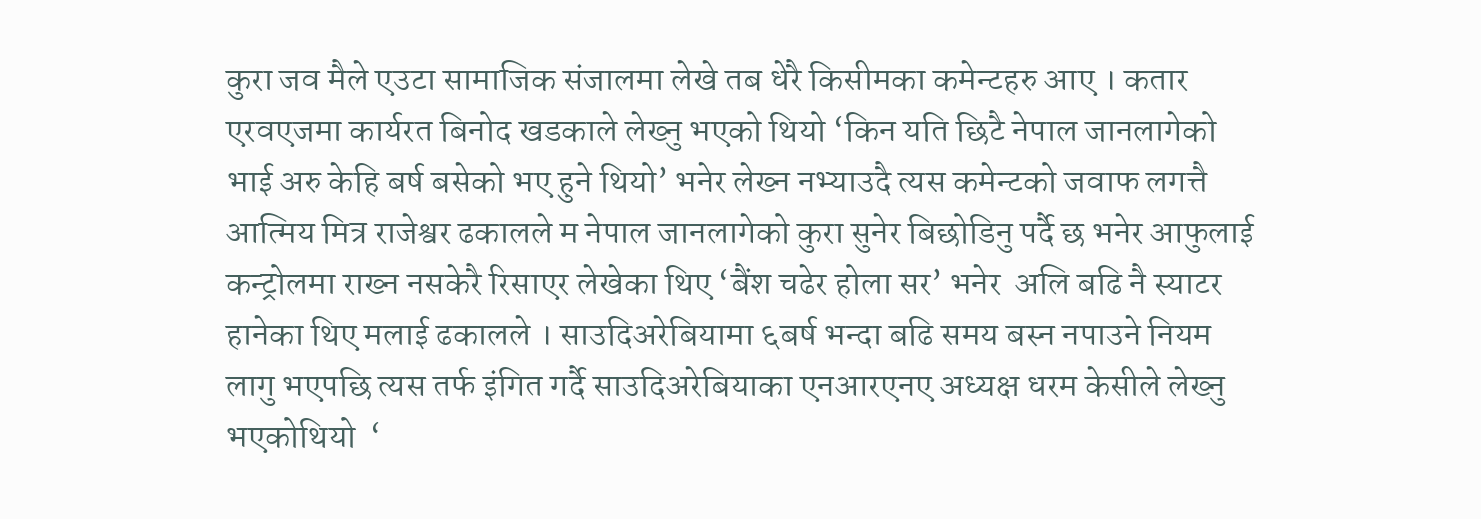कुरा जव मैले एउटा सामाजिक संजालमा लेखे तब धेरै किसीमका कमेन्टहरु आए । कतार एरवएजमा कार्यरत बिनोद खडकाले लेख्नु भएको थियो ‘किन यति छिटै नेपाल जानलागेको भाई अरु केहि बर्ष बसेको भए हुने थियो’ भनेर लेख्न नभ्याउदै त्यस कमेन्टको जवाफ लगत्तै आत्मिय मित्र राजेश्वर ढकालले म नेपाल जानलागेको कुरा सुनेर बिछोडिनु पर्दै छ भनेर आफुलाई कन्ट्रोलमा राख्न नसकेरै रिसाएर लेखेका थिए ‘बैंश चढेर होला सर’ भनेर  अलि बढि नै स्याटर हानेका थिए मलाई ढकालले । साउदिअरेबियामा ६बर्ष भन्दा बढि समय बस्न नपाउने नियम लागु भएपछि त्यस तर्फ इंगित गर्दै साउदिअरेबियाका एनआरएनए अध्यक्ष धरम केसीले लेख्नु भएकोथियो  ‘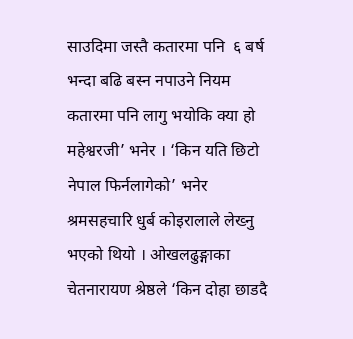साउदिमा जस्तै कतारमा पनि  ६ बर्ष भन्दा बढि बस्न नपाउने नियम कतारमा पनि लागु भयोकि क्या हो महेश्वरजी’ भनेर । ‘किन यति छिटो नेपाल फिर्नलागेको’ भनेर श्रमसहचारि धुर्ब कोइरालाले लेख्नु भएको थियो । ओखलढुङ्गाका चेतनारायण श्रेष्ठले ‘किन दोहा छाडदै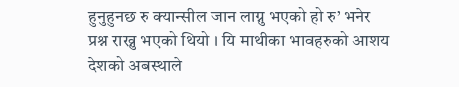हुनुहुनछ रु क्यान्सील जान लाग्नु भएको हो रु’ भनेर प्रश्न राख्नु भएको थियो । यि माथीका भावहरुको आशय देशको अबस्थाले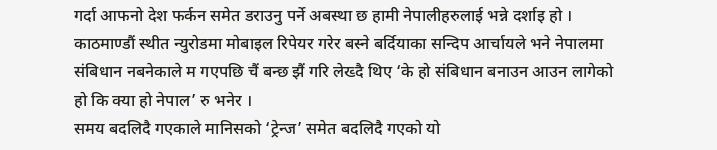गर्दा आफनो देश फर्कन समेत डराउनु पर्ने अबस्था छ हामी नेपालीहरुलाई भन्ने दर्शाइ हो । काठमाण्डौं स्थीत न्युरोडमा मोबाइल रिपेयर गरेर बस्ने बर्दियाका सन्दिप आर्चायले भने नेपालमा संबिधान नबनेकाले म गएपछि चैं बन्छ झैं गरि लेख्दै थिए ‘के हो संबिधान बनाउन आउन लागेको हो कि क्या हो नेपाल’ रु भनेर ।
समय बदलिदै गएकाले मानिसको ‘ट्रेन्ज’ समेत बदलिदै गएको यो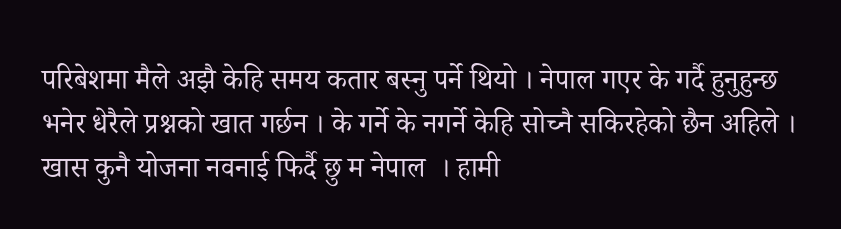परिबेशमा मैले अझै केहि समय कतार बस्नु पर्ने थियो । नेपाल गएर के गर्दै हुनुहुन्छ भनेर धेरैले प्रश्नको खात गर्छन । के गर्ने के नगर्ने केहि सोच्नै सकिरहेको छैन अहिले । खास कुनै योजना नवनाई फिर्दै छु म नेपाल  । हामी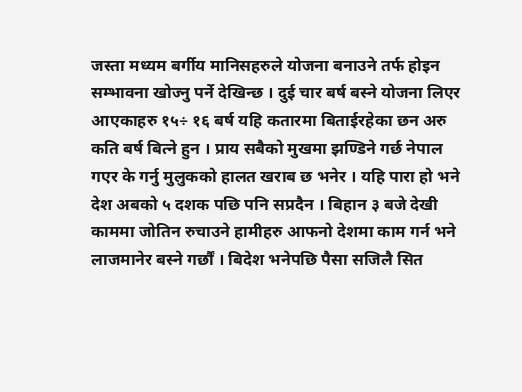जस्ता मध्यम बर्गीय मानिसहरुले योजना बनाउने तर्फ होइन सम्भावना खोज्नु पर्ने देखिन्छ । दुई चार बर्ष बस्ने योजना लिएर  आएकाहरु १५÷ १६ बर्ष यहि कतारमा बिताईरहेका छन अरु कति बर्ष बित्ने हुन । प्राय सबैको मुखमा झण्डिने गर्छ नेपाल गएर के गर्नु मुलुकको हालत खराब छ भनेर । यहि पारा हो भने देश अबको ५ दशक पछि पनि सप्रदैन । बिहान ३ बजे देखी काममा जोतिन रुचाउने हामीहरु आफनो देशमा काम गर्न भने लाजमानेर बस्ने गर्छौं । बिदेश भनेपछि पैसा सजिलै सित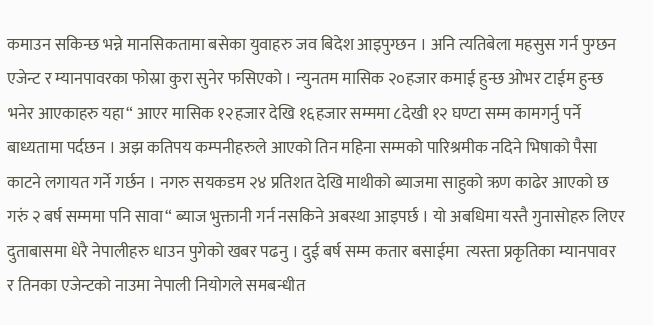कमाउन सकिन्छ भन्ने मानसिकतामा बसेका युवाहरु जव बिदेश आइपुग्छन । अनि त्यतिबेला महसुस गर्न पुग्छन एजेन्ट र म्यानपावरका फोस्रा कुरा सुनेर फसिएको । न्युनतम मासिक २०हजार कमाई हुन्छ ओभर टाईम हुन्छ भनेर आएकाहरु यहा“ आएर मासिक १२हजार देखि १६हजार सम्ममा ८देखी १२ घण्टा सम्म कामगर्नु पर्ने बाध्यतामा पर्दछन । अझ कतिपय कम्पनीहरुले आएको तिन महिना सम्मको पारिश्रमीक नदिने भिषाको पैसा काटने लगायत गर्ने गर्छन । नगरु सयकडम २४ प्रतिशत देखि माथीको ब्याजमा साहुको ऋण काढेर आएको छ गरुं २ बर्ष सम्ममा पनि सावा“ ब्याज भुक्तानी गर्न नसकिने अबस्था आइपर्छ । यो अबधिमा यस्तै गुनासोहरु लिएर दुताबासमा धेरै नेपालीहरु धाउन पुगेको खबर पढनु । दुई बर्ष सम्म कतार बसाईमा  त्यस्ता प्रकृतिका म्यानपावर र तिनका एजेन्टको नाउमा नेपाली नियोगले समबन्धीत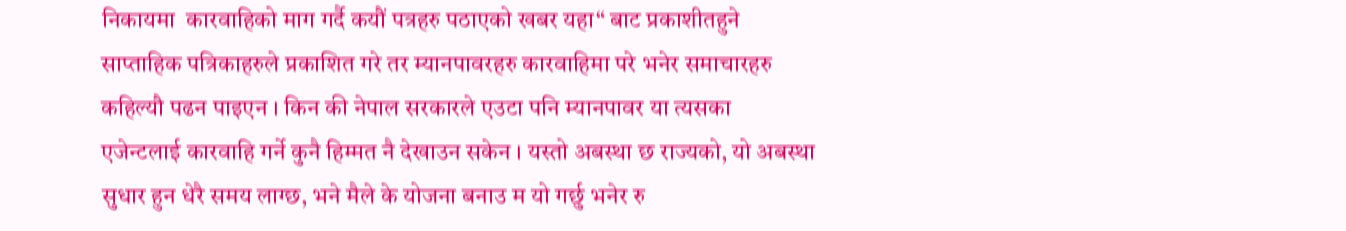निकायमा  कारवाहिको माग गर्दै कयौं पत्रहरु पठाएको खबर यहा“ बाट प्रकाशीतहुने साप्ताहिक पत्रिकाहरुले प्रकाशित गरे तर म्यानपावरहरु कारवाहिमा परे भनेर समाचारहरु कहिल्यौ पढन पाइएन । किन की नेपाल सरकारले एउटा पनि म्यानपावर या त्यसका एजेन्टलाई कारवाहि गर्ने कुनै हिम्मत नै देखाउन सकेन । यस्तो अबस्था छ राज्यको, यो अबस्था सुधार हुन धेरै समय लाग्छ, भने मैले के योजना बनाउ म यो गर्छु भनेर रु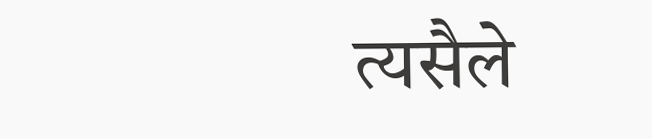त्यसैले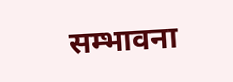सम्भावना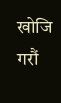खोजि गरौं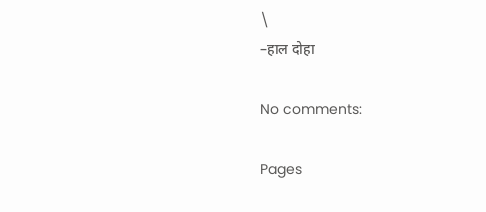\
–हाल दोहा

No comments:

Pages